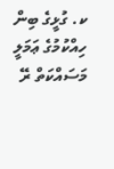ކ. ގުޅީގެ ބިން ހިއްކުމުގެ ޢަމަލީ މަސައްކަތް ރޭ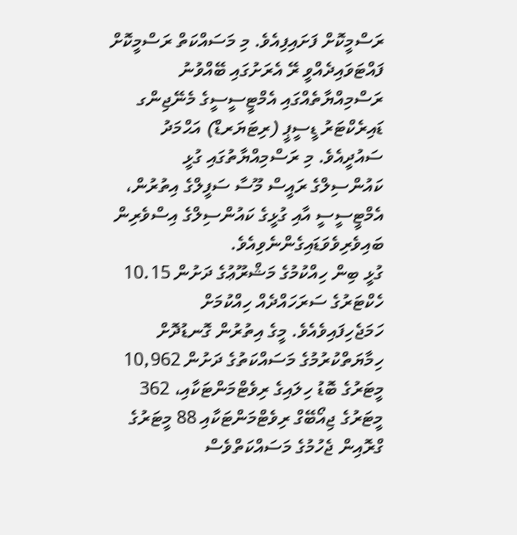ރަސްމީކޮށް ފަށައިފިއެވެ. މި މަސައްކަތް ރަސްމީކޮށް ފައްޓަވައިދެއްވީ ރޭ އެރަށުގައި ބޭއްވުނު ރަސްމިއްޔާތެއްގައި އެމްޓީސީސީގެ މެނޭޖިންގ ޑައިރެކްޓަރު ޑީސީޕީ (ރިޓަޔަރޑް) އަޙްމަދު ސައުދީއެވެ. މި ރަސްމިއްޔާތުގައި ގުޅީ ކައުންސިލްގެ ރައީސް މޫސާ ސަފީލްގެ އިތުރުން، އެމްޓީސީސީ އާއި ގުޅީގެ ކައުންސިލްގެ އިސްވެރިން ބައިވެރިވެވަޑައިގެންނެވިއެވެ.
ގުޅީ ބިން ހިއްކުމުގެ މަޝްރޫޢުގެ ދަށުން 10.15 ހެކްޓަރުގެ ސަރަހައްދެއް ހިއްކުމަށް ހަމަޖެހިފައިވެއެވެ. މީގެ އިތުރުން ގޮނޑުދޮށް ހިމާޔަތްކުރުމުގެ މަސައްކަތުގެ ދަށުން 10,962 މީޓަރުގެ ބޮޑު ހިލައިގެ ރިވެޓްމަންޓަކާއި، 362 މީޓަރުގެ ޖިއޯބޭގް ރިވެޓްމަންޓަކާއި 88 މީޓަރުގެ ގްރޮއިން ޖެހުމުގެ މަސައްކަތްވެސް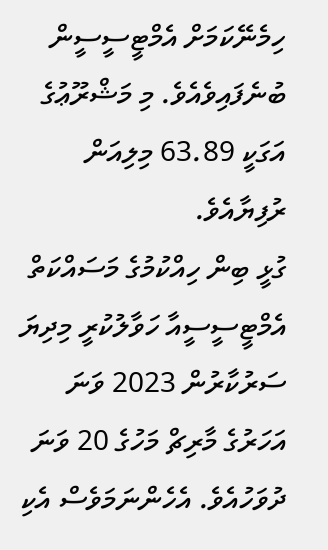ހިމެނޭކަމަށް އެމްޓީސީސީން ބުނެފައިވެއެވެ. މި މަޝްރޫޢުގެ އަގަކީ 63.89 މިލިއަން ރުފިޔާއެވެ.
ގުޅީ ބިން ހިއްކުމުގެ މަސައްކަތް އެމްޓީސީސީއާ ހަވާލުކުރީ މިދިޔަ ސަރުކާރުން 2023 ވަނަ އަހަރުގެ މާރިޗް މަހުގެ 20 ވަނަ ދުވަހުއެވެ. އެހެންނަމަވެސް އެކި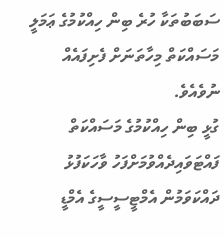ސަބަބުތަކާ ހުރެ ބިން ހިއްކުމުގެ ޢަމަލީ މަސައްކަތް މިހާތަނަށް ފެށިފައެއް ނުވެއެވެ.
ގުޅީ ބިން ހިއްކުމުގެ މަސައްކަތް ފައްޓަވައިދެއްވުމަށްފަހު ވާހަކަފުޅު ދައްކަވަމުން އެމްޓީސީސީގެ އެމްޑީ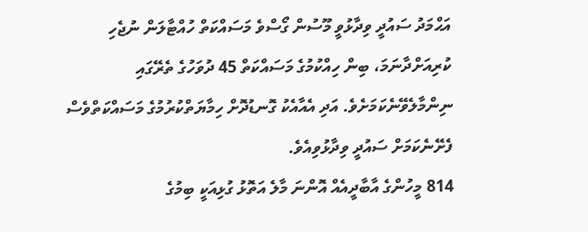އަޙްމަދު ސައުދީ ވިދާޅުވީ މޫސުން ގޯސްވެ މަސައްކަތް ހުއްޓާލަން ނުޖެހި ކުރިއަށްދާނަމަ، ބިން ހިއްކުމުގެ މަސައްކަތް 45 ދުވަހުގެ ތެރޭގައި ނިންމާލެވޭނެކަމަށެވެ. އަދި އެއާއެކު ގޮނޑުދޮށް ހިމާޔަތްކުރުމުގެ މަސައްކަތްވެސް ފެށޭނެކަމަށް ސައުދީ ވިދާޅުވިއެވެ.
814 މީހުންގެ އާބާދީއެއް އޮންނަ މާލެ އަތޮޅު ގުޅިއަކީ ބިމުގެ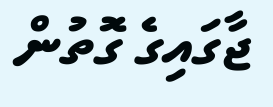ޖާގައިގެ ގޮތުން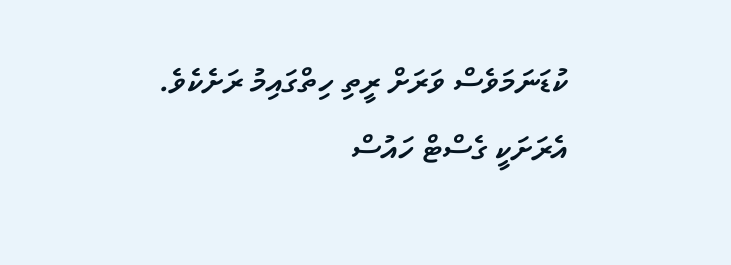ކުޑަނަމަވެސް ވަރަށް ރީތި ހިތްގައިމު ރަށެކެވެ. އެރަށަކީ ގެސްޓް ހައުސް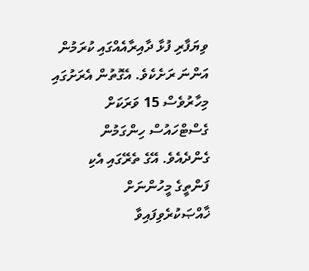ވިޔަފާރި ފުޅާ ދާއިރާއެއްގައި ކުރަމުން އަންނަ ރަށެކެވެ. އެގޮތުން އެރަށުގައި މިހާރުވެސް 15 ވަރަކަށް ގެސްޓްހައުސް ހިންގަމުން ގެންދެއެވެ. އޭގެ ތެރޭގައި އެކި ފަންތީގެ މީހުންނަށް ޚާއްޞަކުރެވިފައިވާ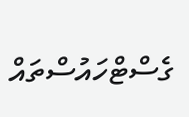ގެސްޓްހައުސްތައް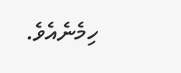ހިމެނެއެވެ.